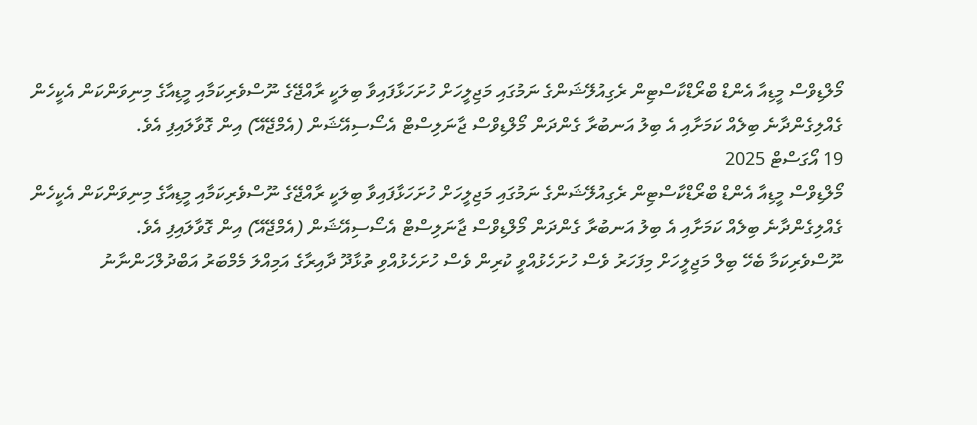މޯލްޑިވްސް މީޑިއާ އެންޑް ބްރޯޑްކާސްޓިން ރެގިއުލޭޝަންގެ ނަމުގައި މަޖިލީހަށް ހުށަހަޅާފައިވާ ބިލަކީ ރާއްޖޭގެ ނޫސްވެރިކަމާއި މީޑިއާގެ މިނިވަންކަން އެކީހެން ގެއްލިގެންދާނެ ބިލެއް ކަމަށާއި އެ ބިލު އަނބުރާ ގެންދަން މޯލްޑިވްސް ޖާނަލިސްޓް އެސޯސިއޭޝަން (އެމްޖޭއޭ) އިން ގޮވާލައިފި އެވެ.
19 އޯގަސްޓް 2025
މޯލްޑިވްސް މީޑިއާ އެންޑް ބްރޯޑްކާސްޓިން ރެގިއުލޭޝަންގެ ނަމުގައި މަޖިލީހަށް ހުށަހަޅާފައިވާ ބިލަކީ ރާއްޖޭގެ ނޫސްވެރިކަމާއި މީޑިއާގެ މިނިވަންކަން އެކީހެން ގެއްލިގެންދާނެ ބިލެއް ކަމަށާއި އެ ބިލު އަނބުރާ ގެންދަން މޯލްޑިވްސް ޖާނަލިސްޓް އެސޯސިއޭޝަން (އެމްޖޭއޭ) އިން ގޮވާލައިފި އެވެ.
ނޫސްވެރިކަމާ ބެހޭ ބިލް މަޖިލީހަށް މިފަހަރު ވެސް ހުށަހެޅުއްވީ ކުރިން ވެސް ހުށަހެޅުއްވި ތުޅާދޫ ދާއިރާގެ އަމިއްލަ މެމްބަރު އަބްދުލްހަންނާނު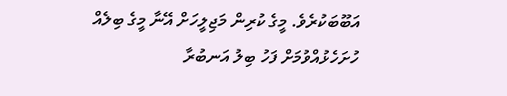އަބޫބަކުރެވެ. މީގެ ކުރިން މަޖިލީހަށް އޭނާ މީގެ ބިލެއް ހުށަހެޅުއްވުމަށް ފަހު ބިލު އަނބުރާ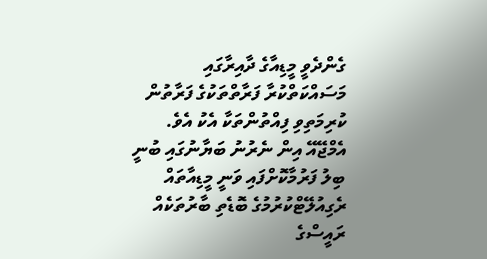ގެންދެވީ މީޑިއާގެ ދާއިރާގައި މަސައްކަތްކުރާ ފަރާތްތަކުގެ ފަރާތުން ކުރިމަތިވި ފިއްތުންތަކާ އެކު އެވެ.
އެމްޖޭއޭ އިން ނެރުނު ބަޔާނުގައި ބުނީ ބިލު ފަރުމާކޮށްފައި ވަނީ މީޑިއާތައް ރެގިއުލޭޓްކުރުމުގެ ބޮޑެތި ބާރުތަކެއް ރައީސްގެ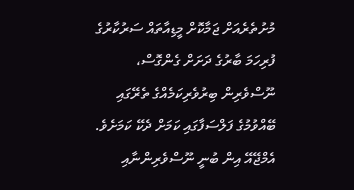މުށުތެރެއަށް ޖަމާކޮށް މީޑިއާތައް ސަރުކާރުގެ ފުރިހަމަ ބާރުގެ ދަށަށް ގެންގޮސް، ނޫސްވެރިން ބިރުވެރިކަމެއްގެ ތެރޭގައި ބޭއްވުމުގެ ފަލްސަފާގައި ކަމަށް ދެކޭ ކަމަށެވެ.
އެމްޖޭއޭ އިން ބުނީ ނޫސްވެރިންނާއި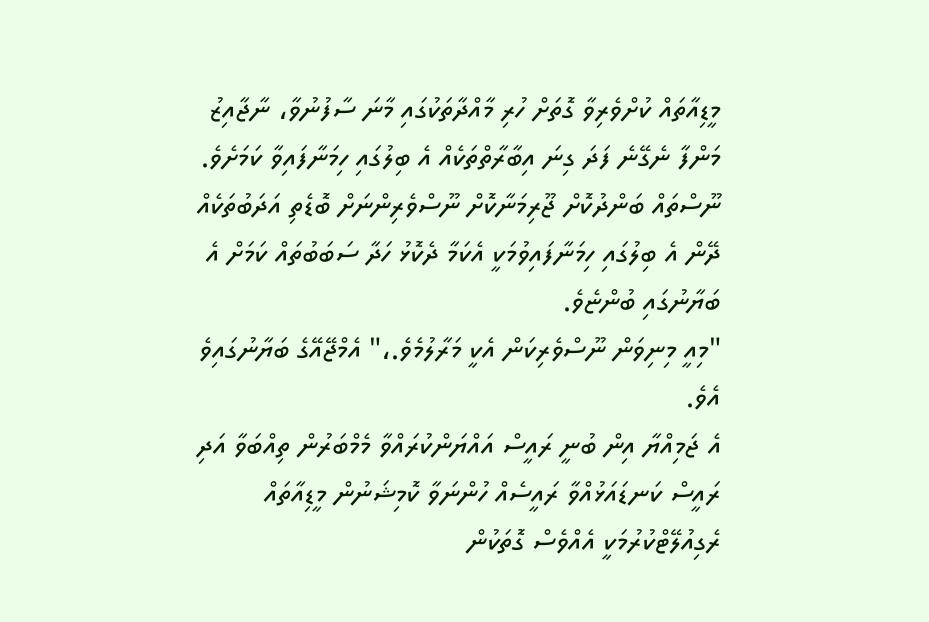މީޑިއާތައް ކުށްވެރިވާ ގޮތަށް ހުރި މާއްދާތަކުގައި މާނަ ސާފުނުވާ، ނާޖާއިޒު މަންފާ ނެގޭނެ ފަދަ ގިނަ އިބާރާތްތަކެއް އެ ބިލުގައި ހިމަނާފައިވާ ކަމަށެވެ. ނޫސްތައް ބަންދުކޮށް ޖޫރިމަނާކޮށް ނޫސްވެރިންނަށް ބޮޑެތި އަދަބުތަކެއް ދޭން އެ ބިލުގައި ހިމަނާފައިވުމަކީ އެކަމާ ދެކޮޅު ހަދާ ސަބަބުތައް ކަމަށް އެ ބަޔާނުގައި ބުންޏެވެ.
"މިއީ މިނިވަން ނޫސްވެރިކަން އެކީ މަރާލުމެވެ.،" އެމްޖޭއޭގެ ބަޔާނުގައިވެ އެވެ.
އެ ޖަމިއްޔާ އިން ބުނީ ރައީސް އައްޔަންކުރައްވާ މެމްބަރުން ތިއްބަވާ އަދި ރައީސް ކަނޑައަޅުއްވާ ރައީސެއް ހުންނަވާ ކޮމިޝަނުން މީޑިއާތައް ރެގިއުލޭޓްކުރުމަކީ އެއްވެސް ގޮތަކުން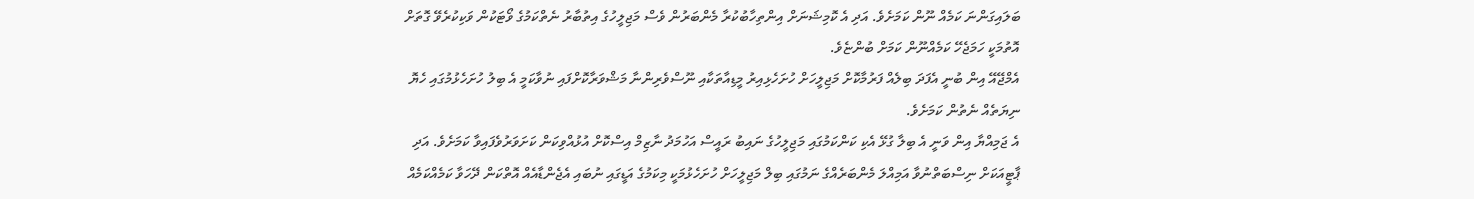ބަލައިގަންނަ ކަމެއް ނޫން ކަމަށެވެ. އަދި އެ ކޮމިޝަނަށް އިންތިހާބުކުރާ މެންބަރުން ވެސް މަޖިލީހުގެ އިތުބާރު ނެތްކަމުގެ ވޯޓަކުން ވަކިކުރެވޭ ގޮތަށް އޮތުމަކީ ހަމަޖެހޭ ކަމެއްނޫން ކަމަށް ބުންޏެވެ.
އެމްޖޭއޭ އިން ބުނީ އެފަދަ ބިލެއް ފަރުމާކޮށް މަޖިލީހަށް ހުށަހެޅިއިރު މީޑިއާތަކާއި ނޫސްވެރިންނާ މަޝްވަރާކޮށްފައި ނުވާކަމީ އެ ބިލު ހުށަހެޅުމުގައި ހެޔޮ ނިޔަތެއް ނެތުން ކަމަށެވެ.
އެ ޖަމިއްޔާ އިން ވަނީ އެ ބިލާ ގުޅޭ އެކި ކަންކަމުގައި މަޖިލީހުގެ ނައިބު ރައީސް އަހުމަދު ނާޒިމް އިސްކޮށް އުޅުއްވިކަން ކަށަވަރުވެފައިވާ ކަމަށެވެ. އަދި ޕާޓީއަކަށް ނިސްބަތްނުވާ އަމިއްލަ މެންބަރެއްގެ ނަމުގައި ބިލް މަޖިލީހަށް ހުށަހެޅުމަކީ މިކަމުގެ އަޑީގައި ނުބައި އެޖެންޑާއެއް އޮތްކަން ދޭހަވާ ކަމެއްކަމެއް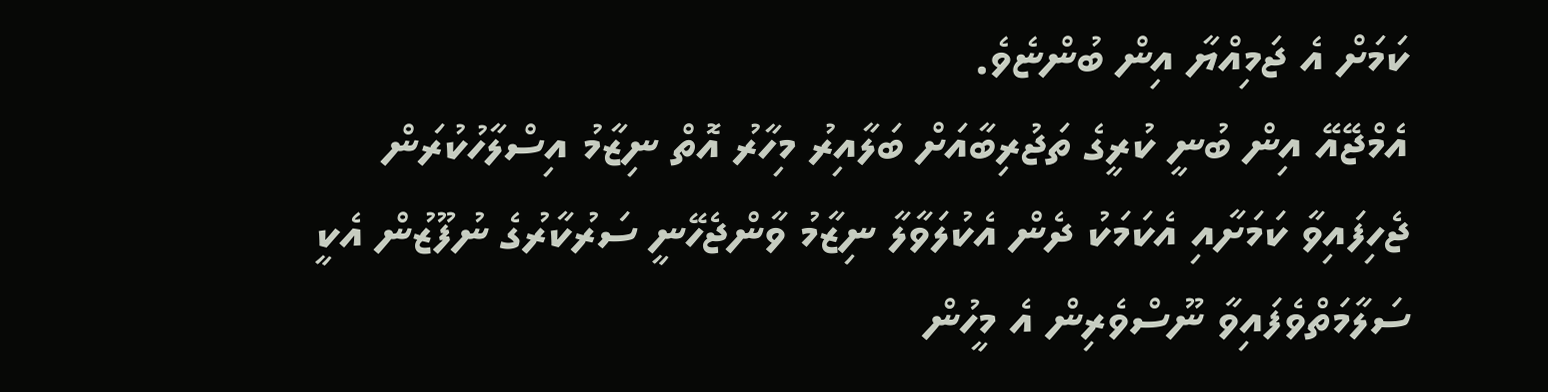ކަމަށް އެ ޖަމިއްޔާ އިން ބުންޏެވެ.
އެމްޖޭއޭ އިން ބުނީ ކުރީގެ ތަޖުރިބާއަށް ބަލާއިރު މިހާރު އޮތް ނިޒާމު އިސްލާހުކުރަން ޖެހިފައިވާ ކަމަށާއި އެކަމަކު ދެން އެކުލަވާލާ ނިޒާމު ވާންޖެހޭނީ ސަރުކާރުގެ ނުފޫޒުން އެކީ ސަލާމަތްވެފައިވާ ނޫސްވެރިން އެ މީހުން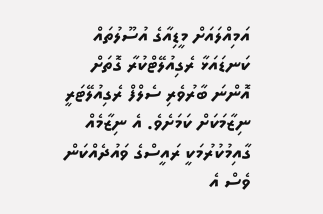އަމިއްލައަށް މީޑިއާގެ އުސޫލުތައް ކަނޑައަޅާ ރެގިއުލޭޓްކުރާ ގޮތަށް އޮންނަ ބާރުވެރި ސެލްފް ރެގިއުލޭޓަރީ ނިޒާމަކަށް ކަމަށެވެ. އެ ނިޒާމެއް ގާއިމުކުރުމަކީ ރައީސްގެ ވައުދެއްކަން ވެސް އެ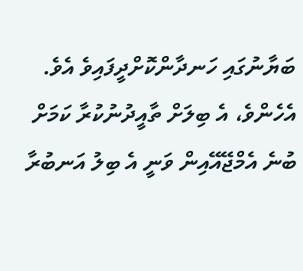ބަޔާނުގައި ހަނދާންކޮށްދީފައިވެ އެވެ.
އެހެންވެ، އެ ބިލަށް ތާއީދުނުކުރާ ކަމަށް ބުނެ އެމްޖޭއޭއިން ވަނީ އެ ބިލު އަނބުރާ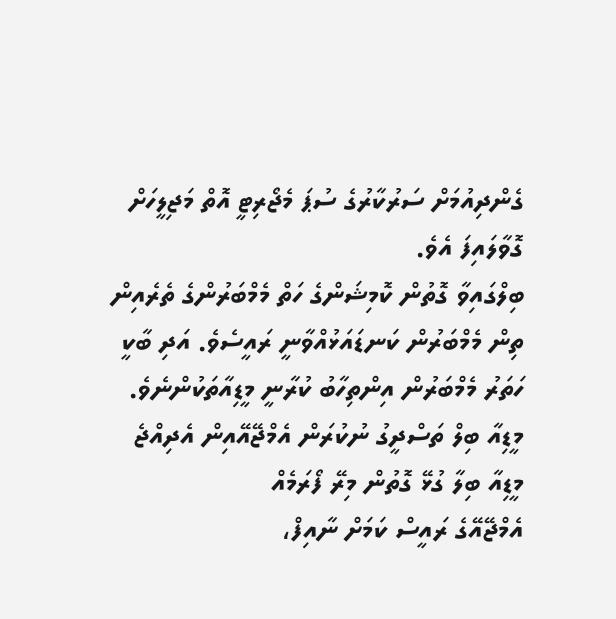ގެންދިއުމަށް ސަރުކާރުގެ ސުޕަ މެޖޯރިޓީ އޮތް މަޖިލީހަށް ގޮވާލައިފަ އެވެ.
ބިލްގައިވާ ގޮތުން ކޮމިޝަންގެ ހަތް މެމްބަރުންގެ ތެރެއިން ތިން މެމްބަރުން ކަނޑައަޅުއްވާނީ ރައީސެވެ. އަދި ބާކީ ހަތަރު މެމްބަރުން އިންތިހާބު ކުރާނީ މީޑިއާތަކުންނެވެ.
މީޑިއާ ބިލް ތަސްދީގު ނުކުރަން އެމްޖޭއޭއިން އެދިއްޖެ
މީޑިއާ ބިލާ ގުޅޭ ގޮތުން މިރޭ ފޯރަމެއް
އެމްޖޭއޭގެ ރައީސް ކަމަށް ނާއިފް،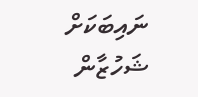ނައިބަކަށް ޝަހުޒާން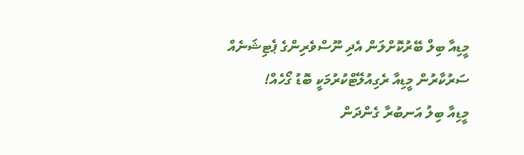މީޑިއާ ބިލް ބޭރުކޮށްލަން އެދި ނޫސްވެރިންގެ ޕެޓިޝަނެއް
ސަރުކާރުން މީޑިއާ ރެގިއުލޭޓްކުރުމަކީ ބޮޑު ގޯހެއް!
މީޑިއާ ބިލު އަނބުރާ ގެންދަން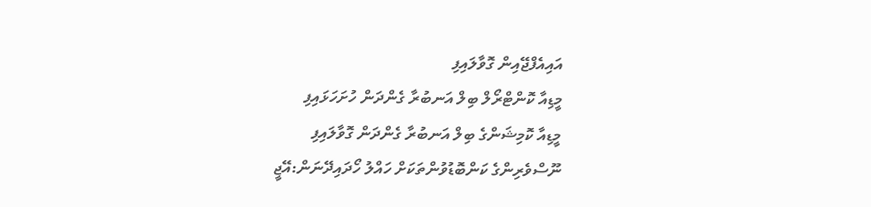އައިއެފްޖޭއިން ގޮވާލައިފި
މީޑިއާ ކޮންޓްރޯލް ބިލް އަނބުރާ ގެންދަން ހުށަހަޅައިފި
މީޑިއާ ކޮމިޝަންގެ ބިލް އަނބުރާ ގެންދަން ގޮވާލައިފި
ނޫސްވެރިންގެ ކަންބޮޑުވުންތަކަށް ހައްލު ހޯދައިދޭނަން:އޭޖީ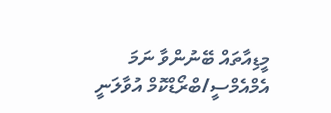މީޑިއާތައް ބޭނުންވާ ނަމަ އެމްއެމްސީ/ބްރޯޑްކޮމް އުވާލަނީ